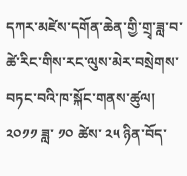དཀར་མཛེས་དགོན་ཆེན་གྱི་གྲྭ་ཟླ་བ་ཚེ་རིང་གིས་རང་ལུས་མེར་བསྲེགས་བཏང་བའི་ཁ་སྐོང་གནས་ཚུལ།
༢༠༡༡ ཟླ་ ༡༠ ཚེས་ ༢༥ ཉིན་བོད་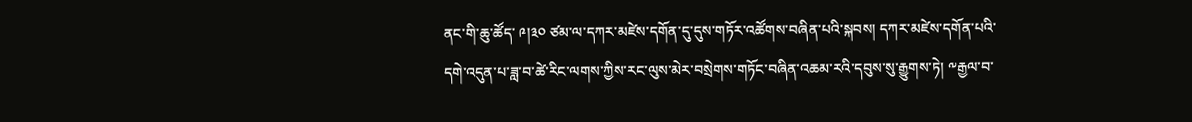ནང་གི་ཆུ་ཚོད་ ༩།༣༠ ཙམ་ལ་དཀར་མཛེས་དགོན་དུ་དུས་གཏོར་འཚོགས་བཞིན་པའི་སྐབས། དཀར་མཛེས་དགོན་པའི་དགེ་འདུན་པ་ཟླ་བ་ཚེ་རིང་ལགས་ཀྱིས་རང་ལུས་མེར་བསྲེགས་གཏོང་བཞིན་འཆམ་རའི་དབུས་སུ་རྒྱུགས་ཏེ། ༸རྒྱལ་བ་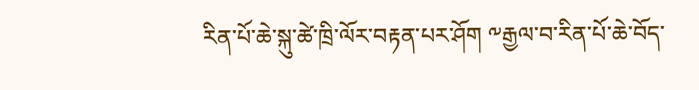རིན་པོ་ཆེ་སྐུ་ཚེ་ཁྲི་ལོར་བརྟན་པར་ཤོག ༸རྒྱལ་བ་རིན་པོ་ཆེ་བོད་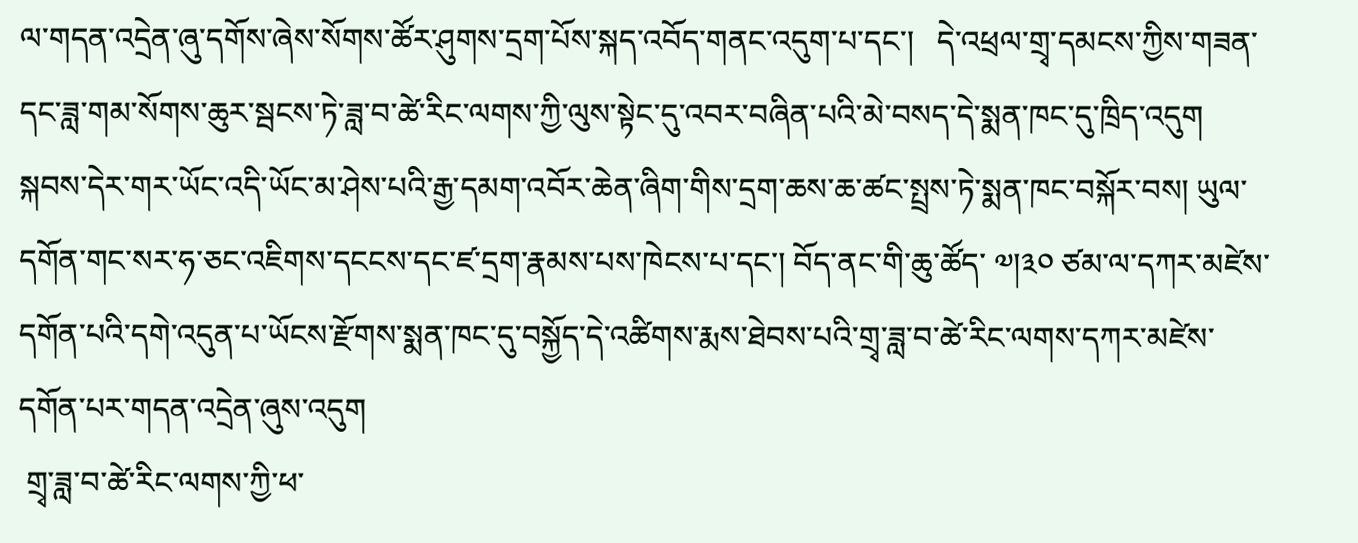ལ་གདན་འདྲེན་ཞུ་དགོས་ཞེས་སོགས་ཚོར་ཤུགས་དྲག་པོས་སྐད་འབོད་གནང་འདུག་པ་དང་།   དེ་འཕྲལ་གྲྭ་དམངས་ཀྱིས་གཟན་དང་ཟླ་གམ་སོགས་ཆུར་སྦངས་ཏེ་ཟླ་བ་ཚེ་རིང་ལགས་ཀྱི་ལུས་སྟེང་དུ་འབར་བཞིན་པའི་མེ་བསད་དེ་སྨན་ཁང་དུ་ཁྲིད་འདུག  སྐབས་དེར་གར་ཡོང་འདི་ཡོང་མ་ཤེས་པའི་རྒྱ་དམག་འབོར་ཆེན་ཞིག་གིས་དྲག་ཆས་ཆ་ཚང་སྤྲས་ཏེ་སྨན་ཁང་བསྐོར་བས། ཡུལ་དགོན་གང་སར་ཧ་ཅང་འཇིགས་དངངས་དང་ཛ་དྲག་རྣམས་པས་ཁེངས་པ་དང་། བོད་ནང་གི་ཆུ་ཚོད་ ༧།༣༠ ཙམ་ལ་དཀར་མཛེས་དགོན་པའི་དགེ་འདུན་པ་ཡོངས་རྫོགས་སྨན་ཁང་དུ་བསྐྱོད་དེ་འཚིགས་རྨས་ཐེབས་པའི་གྲྭ་ཟླ་བ་ཚེ་རིང་ལགས་དཀར་མཛེས་དགོན་པར་གདན་འདྲེན་ཞུས་འདུག
 གྲྭ་ཟླ་བ་ཚེ་རིང་ལགས་ཀྱི་ཕ་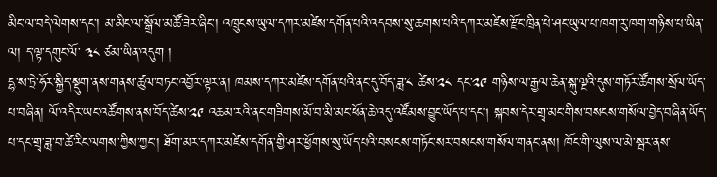མིང་ལ་བདེ་ལེགས་དང་། མ་མིང་ལ་སྒྲོལ་མཚོ་ཟེར་ཞིང་། འཁྲུངས་ཡུལ་དཀར་མཛེས་དགོན་པའི་འདབས་སུ་ཆགས་པའི་དཀར་མཛེས་རྫོང་ཁྲིན་པེ་ཤང་ཡུལ་པ་ཁག་རུ་ཁག་གཉིས་པ་ཡིན་ལ། ད་ལྟ་དགུང་ལོ་ ༣༨ ཙམ་ཡིན་འདུག །
དྷ་ས་ཏྲེ་ཧོར་སྐྱིད་སྡུག་ནས་གནས་ཚུལ་བཏང་འབྱོར་ལྟར་ན། ཁམས་དཀར་མཛེས་དགོན་པའི་ནང་དུ་བོད་ཟླ་༨ ཚེས་༢༨ དང་༢༩ གཉིས་ལ་རྒྱལ་ཆེན་སྐུ་ལྔའི་དུས་གཏོར་ཚོགས་སྲོལ་ཡོད་པ་བཞིན། ལོ་འདིར་ཡང་འཚོགས་ནས་བོད་ཚེས་༢༩ འཆམ་རའི་ནང་གཟིགས་མོ་བ་མི་མང་ཕོན་ཆེ་འདུ་འཛོམས་བྱུང་ཡོད་པ་དང། སྐབས་དེར་གྲྭ་མང་གིས་བསངས་གསོལ་བྱེད་བཞིན་ཡོད་པ་དང་གྲྭ་ཟླ་བ་ཚེ་རིང་ལགས་ཀྱིས་ཀྱང་། ཐོག་མར་དཀར་མཛེས་དགོན་གྱི་ཤར་ཕྱོགས་སུ་ཡོད་པའི་བསངས་གཏོང་སར་བསངས་གསོལ་གནང་ནས། ཁོང་གི་ལུས་ལ་མེ་སྦར་ནས་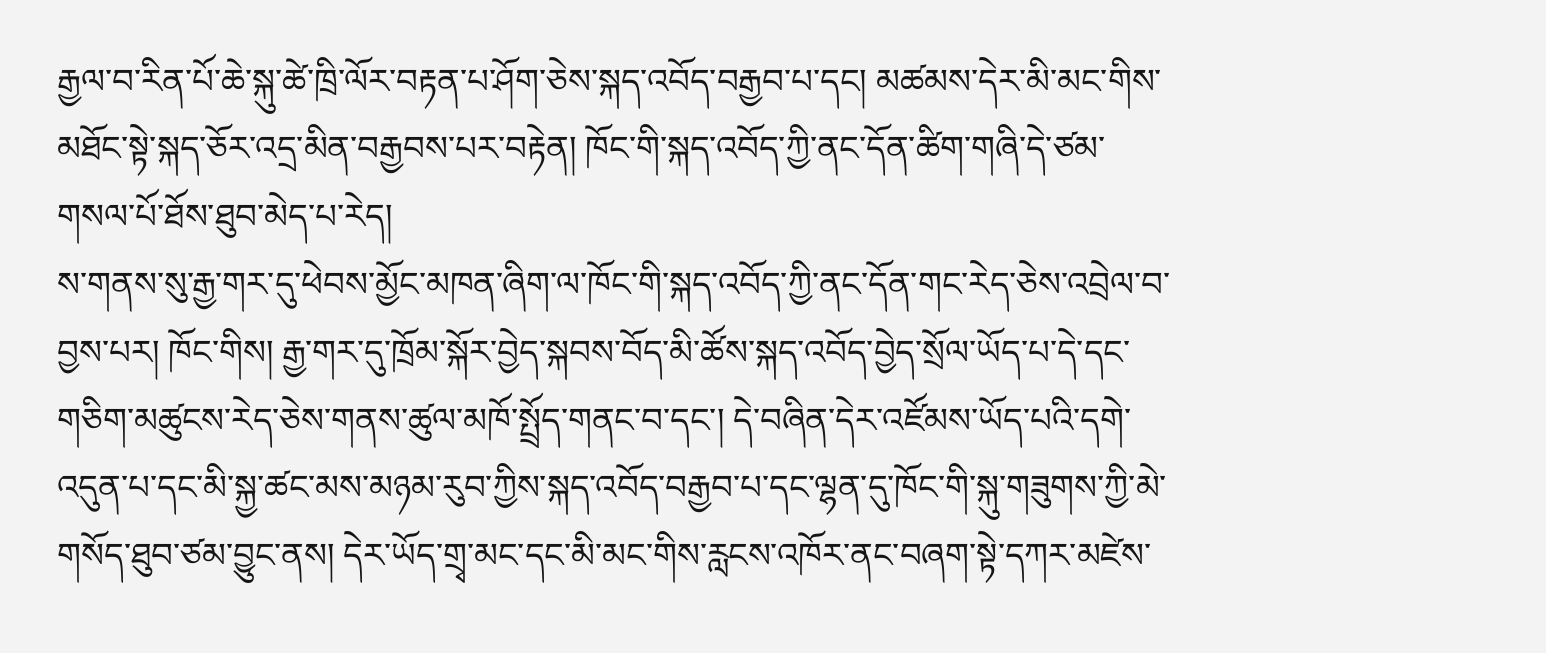རྒྱལ་བ་རིན་པོ་ཆེ་སྐུ་ཚེ་ཁྲི་ལོར་བརྟན་པ་ཤོག་ཅེས་སྐད་འབོད་བརྒྱབ་པ་དང། མཚམས་དེར་མི་མང་གིས་མཐོང་སྟེ་སྐད་ཅོར་འདྲ་མིན་བརྒྱབས་པར་བརྟེན། ཁོང་གི་སྐད་འབོད་ཀྱི་ནང་དོན་ཚིག་གཞི་དེ་ཙམ་གསལ་པོ་ཐོས་ཐུབ་མེད་པ་རེད།
ས་གནས་སུ་རྒྱ་གར་དུ་ཕེབས་མྱོང་མཁན་ཞིག་ལ་ཁོང་གི་སྐད་འབོད་ཀྱི་ནང་དོན་གང་རེད་ཅེས་འབྲེལ་བ་བྱས་པར། ཁོང་གིས། རྒྱ་གར་དུ་ཁྲོམ་སྐོར་བྱེད་སྐབས་བོད་མི་ཚོས་སྐད་འབོད་བྱེད་སྲོལ་ཡོད་པ་དེ་དང་གཅིག་མཚུངས་རེད་ཅེས་གནས་ཚུལ་མཁོ་སྤྲོད་གནང་བ་དང་། དེ་བཞིན་དེར་འཛོམས་ཡོད་པའི་དགེ་འདུན་པ་དང་མི་སྐྱ་ཚང་མས་མཉམ་རུབ་ཀྱིས་སྐད་འབོད་བརྒྱབ་པ་དང་ལྷན་དུ་ཁོང་གི་སྐུ་གཟུགས་ཀྱི་མེ་གསོད་ཐུབ་ཙམ་བྱུང་ནས། དེར་ཡོད་གྲྭ་མང་དང་མི་མང་གིས་རླངས་འཁོར་ནང་བཞག་སྟེ་དཀར་མཛེས་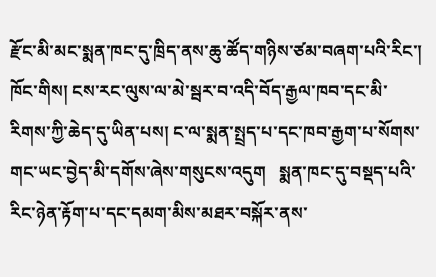རྫོང་མི་མང་སྨན་ཁང་དུ་ཁྲིད་ནས་ཆུ་ཚོད་གཉིས་ཙམ་བཞག་པའི་རིང་། ཁོང་གིས། ངས་རང་ལུས་ལ་མེ་སྦར་བ་འདི་བོད་རྒྱལ་ཁབ་དང་མི་རིགས་ཀྱི་ཆེད་དུ་ཡིན་པས། ང་ལ་སྨན་སྤྲད་པ་དང་ཁབ་རྒྱག་པ་སོགས་གང་ཡང་བྱེད་མི་དགོས་ཞེས་གསུངས་འདུག   སྨན་ཁང་དུ་བསྡད་པའི་རིང་ཉེན་རྟོག་པ་དང་དམག་མིས་མཐར་བསྐོར་ནས་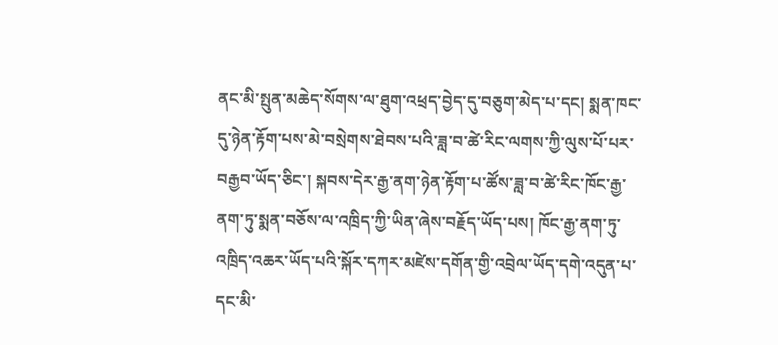ནང་མི་སྤུན་མཆེད་སོགས་ལ་ཐུག་འཕྲད་བྱེད་དུ་བཅུག་མེད་པ་དང། སྨན་ཁང་དུ་ཉེན་རྟོག་པས་མེ་བསྲེགས་ཐེབས་པའི་ཟླ་བ་ཚེ་རིང་ལགས་ཀྱི་ལུས་པོ་པར་བརྒྱབ་ཡོད་ཅིང་། སྐབས་དེར་རྒྱ་ནག་ཉེན་རྟོག་པ་ཚོས་ཟླ་བ་ཚེ་རིང་ཁོང་རྒྱ་ནག་ཏུ་སྨན་བཅོས་ལ་འཁྲིད་ཀྱི་ཡིན་ཞེས་བརྗོད་ཡོད་པས། ཁོང་རྒྱ་ནག་ཏུ་འཁྲིད་འཆར་ཡོད་པའི་སྐོར་དཀར་མཛེས་དགོན་གྱི་འབྲེལ་ཡོད་དགེ་འདུན་པ་དང་མི་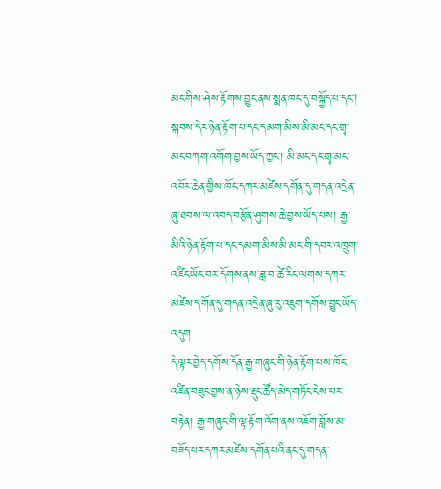མང་གིས་ཤེས་རྟོགས་བྱུང་ནས་སྨན་ཁང་དུ་བསྐྱོད་པ་དང། སྐབས་དེར་ཉེན་རྟོག་པ་དང་དམག་མིས་མི་མང་དང་གྲྭ་མང་བཀག་འགོག་བྱས་ཡོད་ཀྱང་། མི་མང་དང་གྲྭ་མང་འབོར་ཆེན་གྱིས་ཁོང་དཀར་མཛེས་དགོན་དུ་གདན་འདྲེན་ཞུ་ཐབས་ལ་འབད་བརྩོན་ཤུགས་ཆེ་བྱས་ཡོད་པས། རྒྱ་མིའི་ཉེན་རྟོག་པ་དང་དམག་མིས་མི་མང་གི་དབར་འཁྲུག་འཛིང་ཡོང་བར་དོགས་ནས་ཟླ་བ་ཚེ་རིང་ལགས་དཀར་མཛེས་དགོན་དུ་གདན་འདྲེན་ཞུ་རུ་འཇུག་དགོས་བྱུང་ཡོད་འདུག
དེ་ལྟར་བྱེད་དགོས་དོན་རྒྱ་གཞུང་གི་ཉེན་རྟོག་པས་ཁོང་འཛིན་བཟུང་བྱས་ན་ཉེས་རྡུང་ཚོད་མེད་གཏོང་ངེས་པར་བརྟེན། རྒྱ་གཞུང་གི་ལྟ་རྟོག་འོག་ནས་འཇོག་བློས་མ་བཟོད་པར་དཀར་མཛེས་དགོན་པའི་ནང་དུ་གདན་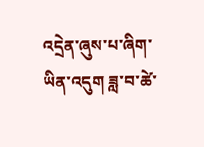འདྲེན་ཞུས་པ་ཞིག་ཡིན་འདུག ཟླ་བ་ཚེ་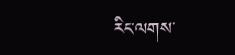རིང་ལགས་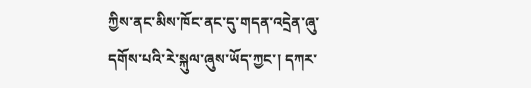ཀྱིས་ནང་མིས་ཁོང་ནང་དུ་གདན་འདྲེན་ཞུ་དགོས་པའི་རེ་སྐུལ་ཞུས་ཡོད་ཀྱང་། དཀར་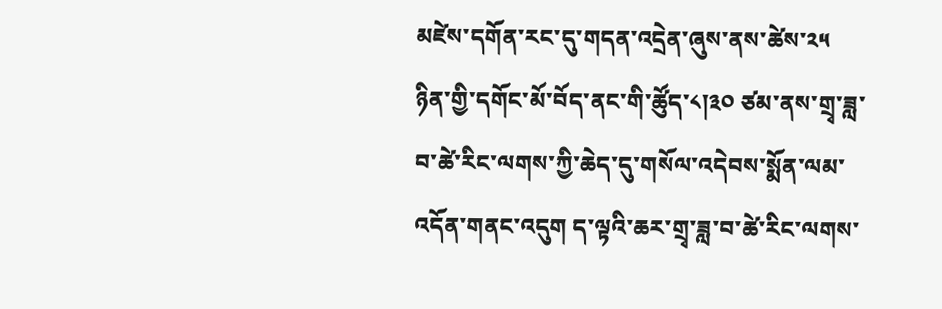མཛེས་དགོན་རང་དུ་གདན་འདྲེན་ཞུས་ནས་ཚེས་༢༥ ཉིན་གྱི་དགོང་མོ་བོད་ནང་གི་ཚོུད་༨།༣༠ ཙམ་ནས་གྲྭ་ཟླ་བ་ཚེ་རིང་ལགས་ཀྱི་ཆེད་དུ་གསོལ་འདེབས་སྨོན་ལམ་འདོན་གནང་འདུག ད་ལྟའི་ཆར་གྲྭ་ཟླ་བ་ཚེ་རིང་ལགས་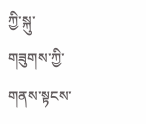ཀྱི་སྐུ་གཟུགས་ཀྱི་གནས་སྟངས་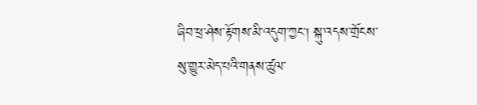ཞིབ་ཕྲ་ཤེས་རྟོགས་མི་འདུག་ཀྱང། སྐུ་འདས་གྲོངས་སུ་གྱུར་མེད་པའི་གནས་ཚུལ་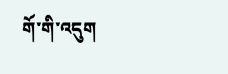གོ་གི་འདུག